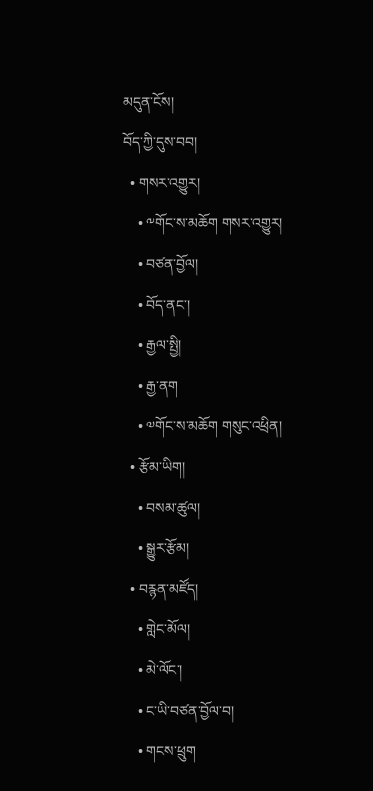མདུན་ངོས།
བོད་ཀྱི་དུས་བབ།
  • གསར་འགྱུར།
    • ༸གོང་ས་མཆོག གསར་འགྱུར།
    • བཙན་བྱོལ།
    • བོད་ནང་།
    • རྒྱལ་སྤྱི།
    • རྒྱ་ནག
    • ༧གོང་ས་མཆོག གསུང་འཕྲིན།
  • རྩོམ་ཡིག།
    • བསམ་ཚུལ།
    • སྒྱུར་རྩོམ།
  • བརྙན་མཛོད།
    • གླེང་མོལ།
    • མེ་ལོང་།
    • ང་ཡི་བཙན་བྱོལ་བ།
    • གངས་ཕྲུག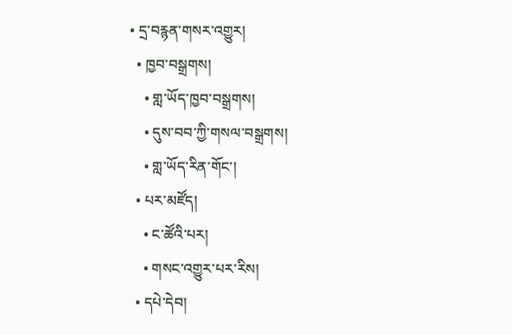• དྲ་བརྙན་གསར་འགྱུར།
  • ཁྱབ་བསྒྲགས།
    • གླ་ཡོད་ཁྱབ་བསྒྲགས།
    • དུས་བབ་ཀྱི་གསལ་བསྒྲགས།
    • གླ་ཡོད་རིན་གོང་།
  • པར་མཛོད།
    • ང་ཚོའི་པར།
    • གསང་འགྱུར་པར་རིས།
  • དཔེ་དེབ།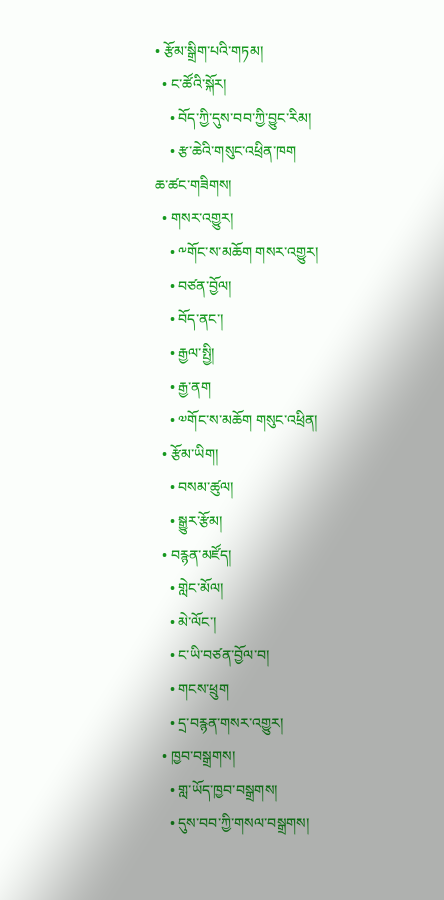• རྩོམ་སྒྲིག་པའི་གཏམ།
  • ང་ཚོའི་སྐོར།
    • བོད་ཀྱི་དུས་བབ་ཀྱི་བྱུང་རིམ།
    • རྩ་ཆེའི་གསུང་འཕྲིན་ཁག
ཆ་ཚང་གཟིགས།
  • གསར་འགྱུར།
    • ༸གོང་ས་མཆོག གསར་འགྱུར།
    • བཙན་བྱོལ།
    • བོད་ནང་།
    • རྒྱལ་སྤྱི།
    • རྒྱ་ནག
    • ༧གོང་ས་མཆོག གསུང་འཕྲིན།
  • རྩོམ་ཡིག།
    • བསམ་ཚུལ།
    • སྒྱུར་རྩོམ།
  • བརྙན་མཛོད།
    • གླེང་མོལ།
    • མེ་ལོང་།
    • ང་ཡི་བཙན་བྱོལ་བ།
    • གངས་ཕྲུག
    • དྲ་བརྙན་གསར་འགྱུར།
  • ཁྱབ་བསྒྲགས།
    • གླ་ཡོད་ཁྱབ་བསྒྲགས།
    • དུས་བབ་ཀྱི་གསལ་བསྒྲགས།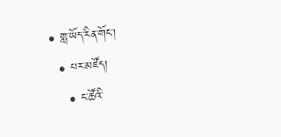• གླ་ཡོད་རིན་གོང་།
  • པར་མཛོད།
    • ང་ཚོའི་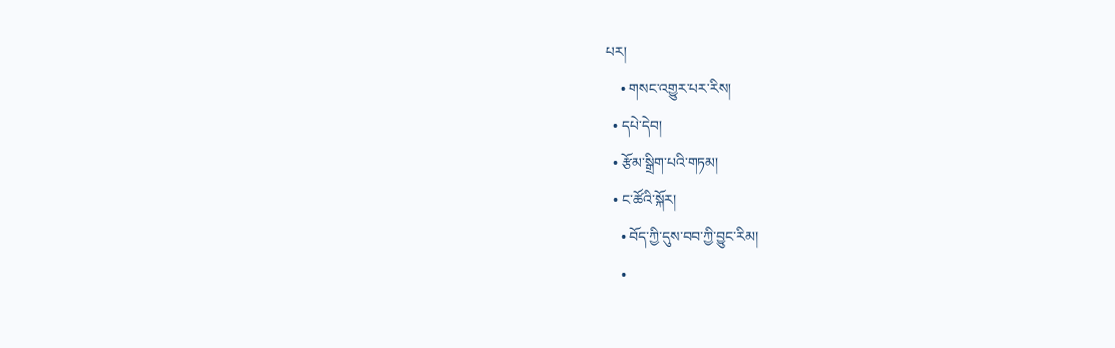པར།
    • གསང་འགྱུར་པར་རིས།
  • དཔེ་དེབ།
  • རྩོམ་སྒྲིག་པའི་གཏམ།
  • ང་ཚོའི་སྐོར།
    • བོད་ཀྱི་དུས་བབ་ཀྱི་བྱུང་རིམ།
    •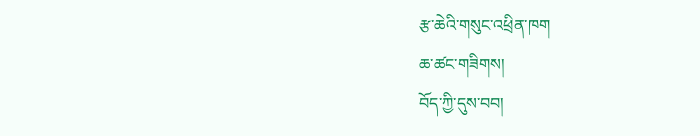རྩ་ཆེའི་གསུང་འཕྲིན་ཁག
ཆ་ཚང་གཟིགས།
བོད་ཀྱི་དུས་བབ།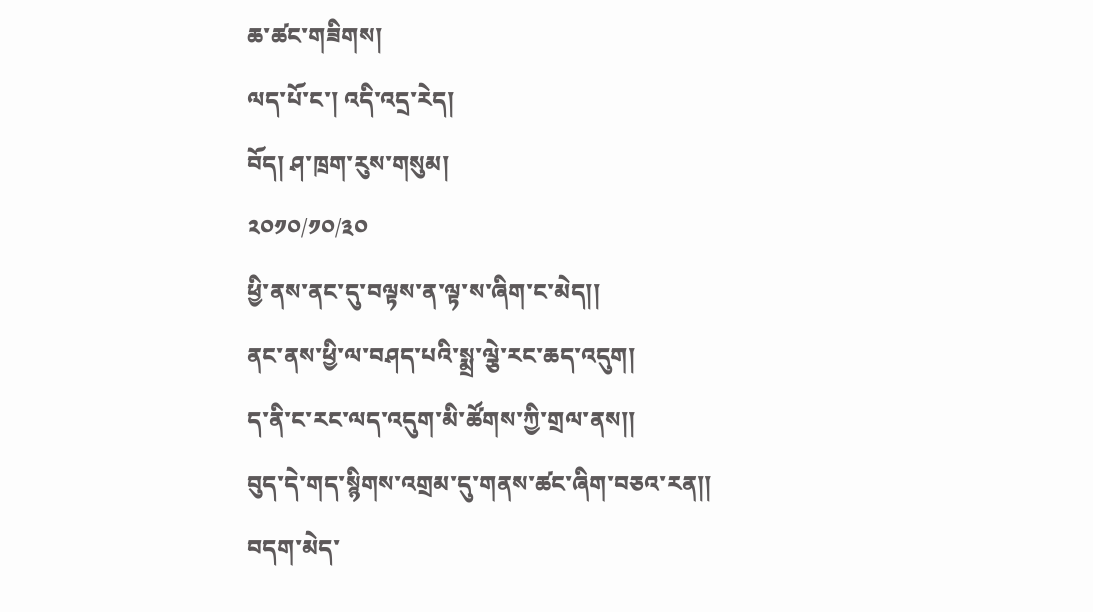ཆ་ཚང་གཟིགས།
ལད་པོ་ང་། འདི་འདྲ་རེད།
བོད། ཤ་ཁྲག་རུས་གསུམ།
༢༠༡༠/༡༠/༣༠
ཕྱི་ནས་ནང་དུ་བལྟས་ན་ལྟ་ས་ཞིག་ང་མེད།།
ནང་ནས་ཕྱི་ལ་བཤད་པའི་སྨྲ་ལྕེ་རང་ཆད་འདུག།
ད་ནི་ང་རང་ལད་འདུག་མི་ཚོགས་ཀྱི་གྲལ་ནས།།
བུད་དེ་གད་སྙིགས་འགྲམ་དུ་གནས་ཚང་ཞིག་བཅའ་རན།།
བདག་མེད་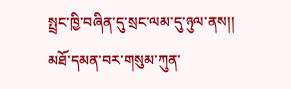སྤྲང་ཁྱི་བཞིན་དུ་སྲང་ལམ་དུ་ཉུལ་ནས།།
མཐོ་དམན་བར་གསུམ་ཀུན་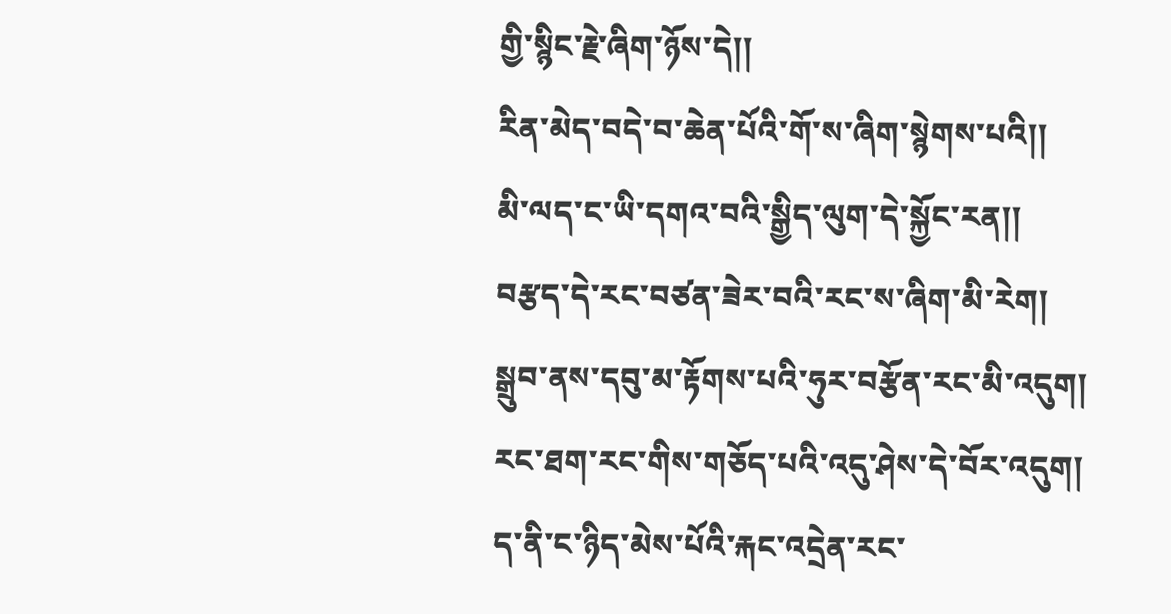གྱི་སྙིང་རྗེ་ཞིག་ཉོས་དེ།།
རིན་མེད་བདེ་བ་ཆེན་པོའི་གོ་ས་ཞིག་སྙེགས་པའི།།
མི་ལད་ང་ཡི་དགའ་བའི་སྒྱིད་ལུག་དེ་སྐྱོང་རན།།
བརྩད་དེ་རང་བཙན་ཟེར་བའི་རང་ས་ཞིག་མི་རེག།
སྒྲུབ་ནས་དབུ་མ་རྟོགས་པའི་ཧུར་བརྩོན་རང་མི་འདུག།
རང་ཐག་རང་གིས་གཅོད་པའི་འདུ་ཤེས་དེ་བོར་འདུག།
ད་ནི་ང་ཉིད་མེས་པོའི་རྐང་འདྲེན་རང་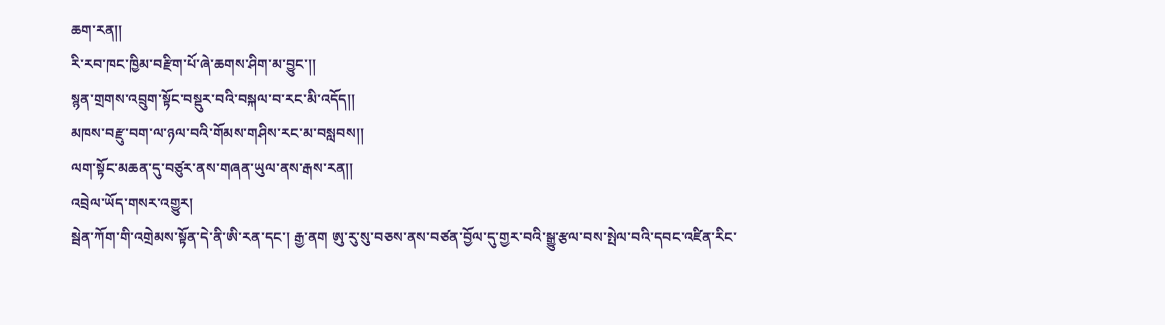ཆག་རན།།
རི་རབ་ཁང་ཁྱིམ་བརྫིག་པོ་ཞེ་ཆགས་ཤིག་མ་བྱུང་།།
སྙན་གྲགས་འབྲུག་སྟོང་བསྡུར་བའི་བསྐལ་བ་རང་མི་འདོད།།
མཁས་བརྫུ་བག་ལ་ཉལ་བའི་གོམས་གཤིས་རང་མ་བསླབས།།
ལག་སྟོང་མཆན་དུ་བཙུར་ནས་གཞན་ཡུལ་ནས་རྒས་རན།།
འབྲེལ་ཡོད་གསར་འགྱུར།
སྦེན་ཀོག་གི་འགྲེམས་སྟོན་དེ་ནི་ཨི་རན་དང་། རྒྱ་ནག ཨུ་རུ་སུ་བཅས་ནས་བཙན་བྱོལ་དུ་གྱར་བའི་སྒྱུ་རྩལ་བས་སྤེལ་བའི་དབང་འཛིན་རིང་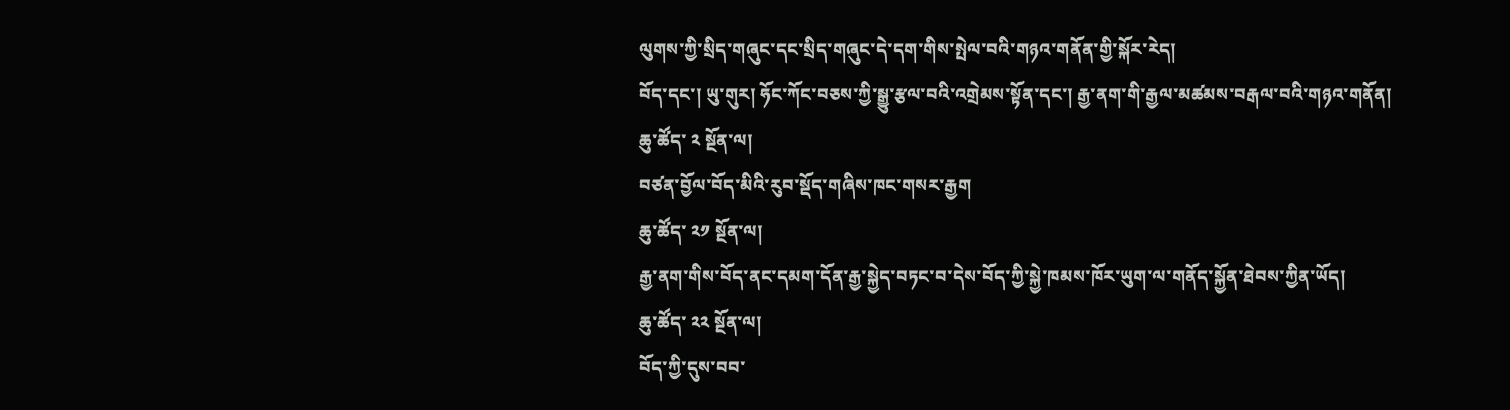ལུགས་ཀྱི་སྲིད་གཞུང་དང་སྲིད་གཞུང་དེ་དག་གིས་སྤེལ་བའི་གཉའ་གནོན་གྱི་སྐོར་རེད།
བོད་དང་། ཡུ་གུར། ཧོང་ཀོང་བཅས་ཀྱི་སྒྱུ་རྩལ་བའི་འགྲེམས་སྟོན་དང་། རྒྱ་ནག་གི་རྒྱལ་མཚམས་བརྒལ་བའི་གཉའ་གནོན།
ཆུ་ཚོད་ ༢ སྔོན་ལ།
བཙན་བྱོལ་བོད་མིའི་རུབ་སྡོད་གཞིས་ཁང་གསར་རྒྱག
ཆུ་ཚོད་ ༢༡ སྔོན་ལ།
རྒྱ་ནག་གིས་བོད་ནང་དམག་དོན་རྒྱ་སྐྱེད་བཏང་བ་དེས་བོད་ཀྱི་སྐྱེ་ཁམས་ཁོར་ཡུག་ལ་གནོད་སྐྱོན་ཐེབས་ཀྱིན་ཡོད།
ཆུ་ཚོད་ ༢༢ སྔོན་ལ།
བོད་ཀྱི་དུས་བབ་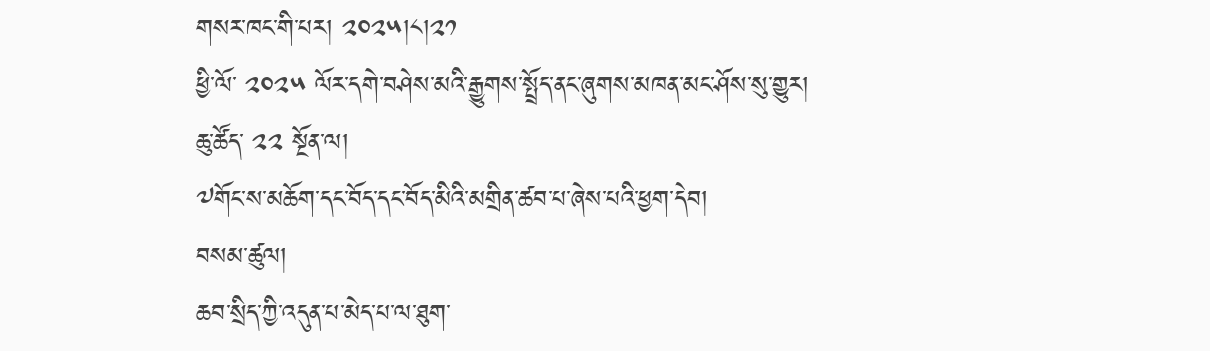གསར་ཁང་གི་པར། ༢༠༢༥།༨།༢༡
ཕྱི་ལོ་ ༢༠༢༥ ལོར་དགེ་བཤེས་མའི་རྒྱུགས་སྤྲོད་ནང་ཞུགས་མཁན་མང་ཤོས་སུ་གྱུར།
ཆུ་ཚོད་ ༢༢ སྔོན་ལ།
༧གོང་ས་མཆོག་དང་བོད་དང་བོད་མིའི་མགྲིན་ཚབ་པ་ཞེས་པའི་ཕྱག་དེབ།
བསམ་ཚུལ།
ཆབ་སྲིད་ཀྱི་འདུན་པ་མེད་པ་ལ་ཐུག་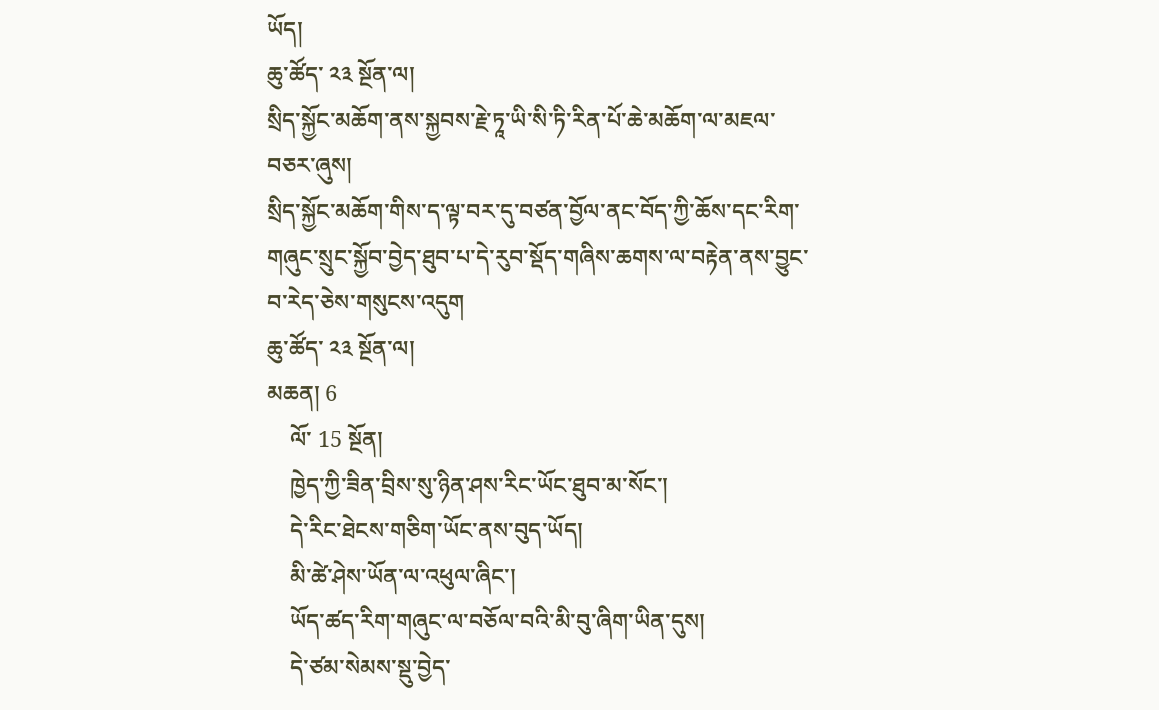ཡོད།
ཆུ་ཚོད་ ༢༣ སྔོན་ལ།
སྲིད་སྐྱོང་མཆོག་ནས་སྐྱབས་རྗེ་ཏཱ་ཡི་སི་ཏི་རིན་པོ་ཆེ་མཆོག་ལ་མཇལ་བཅར་ཞུས།
སྲིད་སྐྱོང་མཆོག་གིས་ད་ལྟ་བར་དུ་བཙན་བྱོལ་ནང་བོད་ཀྱི་ཆོས་དང་རིག་གཞུང་སྲུང་སྐྱོབ་བྱེད་ཐུབ་པ་དེ་རུབ་སྡོད་གཞིས་ཆགས་ལ་བརྟེན་ནས་བྱུང་བ་རེད་ཅེས་གསུངས་འདུག
ཆུ་ཚོད་ ༢༣ སྔོན་ལ།
མཆན། 6
    ལོ་ 15 སྔོན།
    ཁྱེད་ཀྱི་ཟིན་བྲིས་སུ་ཉིན་ཤས་རིང་ཡོང་ཐུབ་མ་སོང་།
    དེ་རིང་ཐེངས་གཅིག་ཡོང་ནས་བུད་ཡོད།
    མི་ཚེ་ཤེས་ཡོན་ལ་འཕུལ་ཞིང་།
    ཡོད་ཚད་རིག་གཞུང་ལ་བཅོལ་བའི་མི་བུ་ཞིག་ཡིན་དུས།
    དེ་ཙམ་སེམས་སྡུ་བྱེད་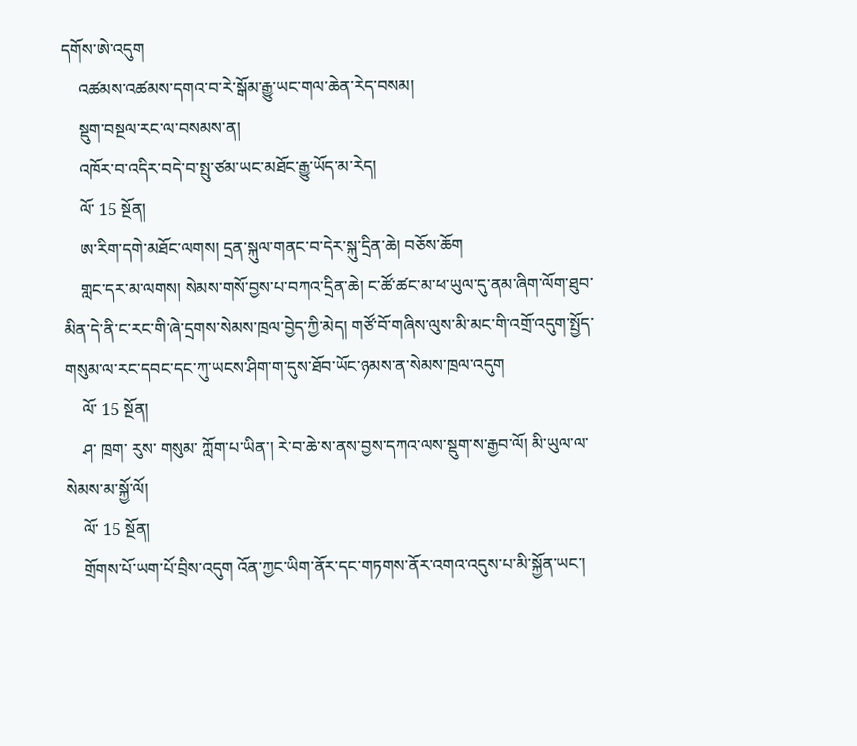དགོས་ཨེ་འདུག
    འཚམས་འཚམས་དགའ་བ་རེ་སྒོམ་རྒྱུ་ཡང་གལ་ཆེན་རེད་བསམ།
    སྡུག་བསྔལ་རང་ལ་བསམས་ན།
    འཁོར་བ་འདིར་བདེ་བ་སྤུ་ཙམ་ཡང་མཐོང་རྒྱུ་ཡོད་མ་རེད།
    ལོ་ 15 སྔོན།
    ཨ་རིག་དགེ་མཐོང་ལགས། དྲན་སྐུལ་གནང་བ་དེར་སྐུ་དྲིན་ཆེ། བཅོས་ཆོག
    གླང་དར་མ་ལགས། སེམས་གསོ་བྱས་པ་བཀའ་དྲིན་ཆེ། ང་ཚོ་ཚང་མ་ཕ་ཡུལ་དུ་ནམ་ཞིག་ལོག་ཐུབ་མིན་དེ་ནི་ང་རང་གི་ཞེ་དྲགས་སེམས་ཁྲལ་བྱེད་ཀྱི་མེད། གཙོ་བོ་གཞིས་ལུས་མི་མང་གི་འགྲོ་འདུག་སྤྱོད་གསུམ་ལ་རང་དབང་དང་ཀུ་ཡངས་ཤིག་ག་དུས་ཐོབ་ཡོང་ཉམས་ན་སེམས་ཁྲལ་འདུག
    ལོ་ 15 སྔོན།
    ཤ་ ཁྲག་ རུས་ གསུམ་ ཀློག་པ་ཡིན་། རེ་བ་ཆེ་ས་ནས་བྱས་དཀའ་ལས་སྡུག་ས་རྒྱབ་ལོ། མི་ཡུལ་ལ་སེམས་མ་སྐྱོ་ལོ།
    ལོ་ 15 སྔོན།
    གྲོགས་པོ་ཡག་པོ་བྲིས་འདུག འོན་ཀྱང་ཡིག་ནོར་དང་གཏགས་ནོར་འགའ་འདུས་པ་མི་སྐྱོན་ཡང་།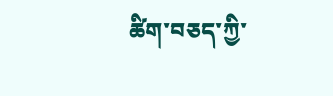ཚིག་བཅད་ཀྱི་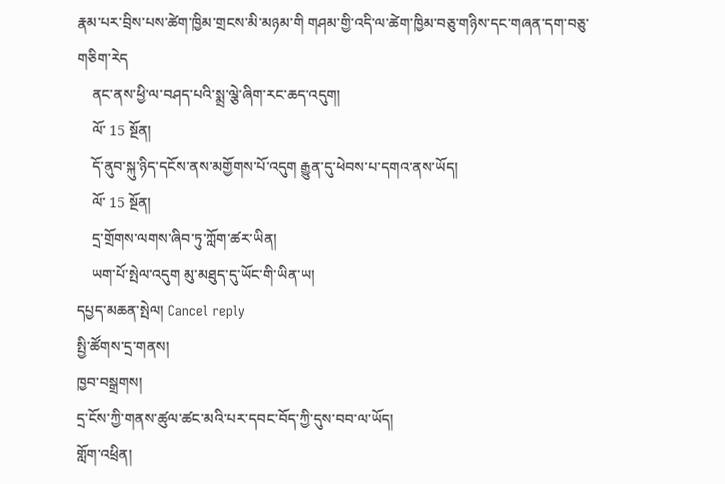རྣམ་པར་བྲིས་པས་ཚེག་ཁྱིམ་གྲངས་མི་མཉམ་གི གཤམ་གྱི་འདི་ལ་ཚེག་ཁྱིམ་བཅུ་གཉིས་དང་གཞན་དག་བཅུ་གཅིག་རེད
    ནང་ནས་ཕྱི་ལ་བཤད་པའི་སྨྲ་ལྕེ་ཞིག་རང་ཆད་འདུག།
    ལོ་ 15 སྔོན།
    དོ་ནུབ་སྐུ་ཉིད་དངོས་ནས་མགྱོགས་པོ་འདུག རྒྱུན་དུ་ཕེབས་པ་དགའ་ནས་ཡོད།
    ལོ་ 15 སྔོན།
    དྲ་གྲོགས་ལགས་ཞིབ་ཏུ་ཀློག་ཚར་ཡིན།
    ཡག་པོ་སྤེལ་འདུག མུ་མཐུད་དུ་ཡོང་གི་ཡིན་ཡ།
དཔྱད་མཆན་སྤེལ། Cancel reply
སྤྱི་ཚོགས་དྲ་གནས།
ཁྱབ་བསྒྲགས།
དྲ་ངོས་ཀྱི་གནས་ཚུལ་ཚང་མའི་པར་དབང་བོད་ཀྱི་དུས་བབ་ལ་ཡོད།
གློག་འཕྲིན།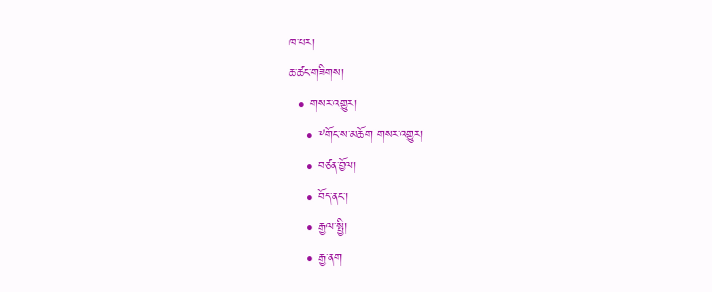ཁ་པར།
ཆ་ཚང་གཟིགས།
  • གསར་འགྱུར།
    • ༸གོང་ས་མཆོག གསར་འགྱུར།
    • བཙན་བྱོལ།
    • བོད་ནང་།
    • རྒྱལ་སྤྱི།
    • རྒྱ་ནག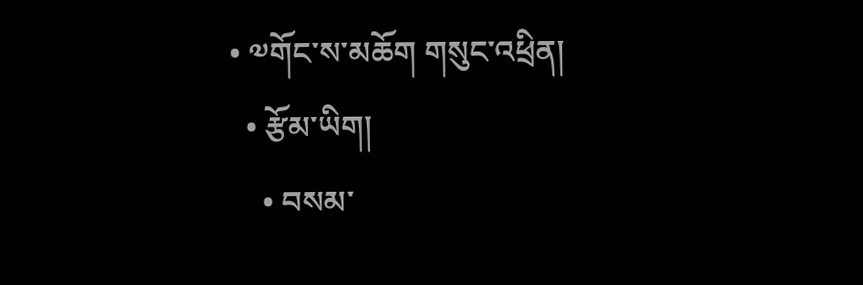• ༧གོང་ས་མཆོག གསུང་འཕྲིན།
  • རྩོམ་ཡིག།
    • བསམ་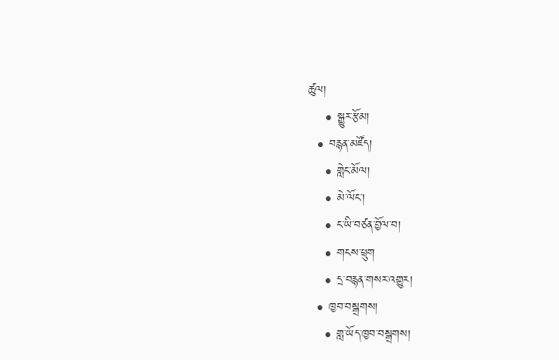ཚུལ།
    • སྒྱུར་རྩོམ།
  • བརྙན་མཛོད།
    • གླེང་མོལ།
    • མེ་ལོང་།
    • ང་ཡི་བཙན་བྱོལ་བ།
    • གངས་ཕྲུག
    • དྲ་བརྙན་གསར་འགྱུར།
  • ཁྱབ་བསྒྲགས།
    • གླ་ཡོད་ཁྱབ་བསྒྲགས།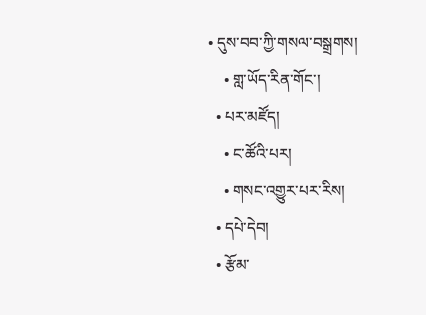• དུས་བབ་ཀྱི་གསལ་བསྒྲགས།
    • གླ་ཡོད་རིན་གོང་།
  • པར་མཛོད།
    • ང་ཚོའི་པར།
    • གསང་འགྱུར་པར་རིས།
  • དཔེ་དེབ།
  • རྩོམ་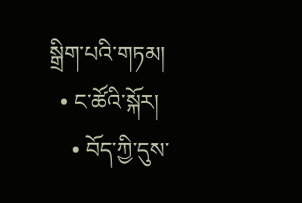སྒྲིག་པའི་གཏམ།
  • ང་ཚོའི་སྐོར།
    • བོད་ཀྱི་དུས་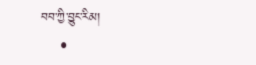བབ་ཀྱི་བྱུང་རིམ།
    •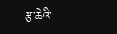རྩ་ཆེའི་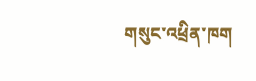གསུང་འཕྲིན་ཁག